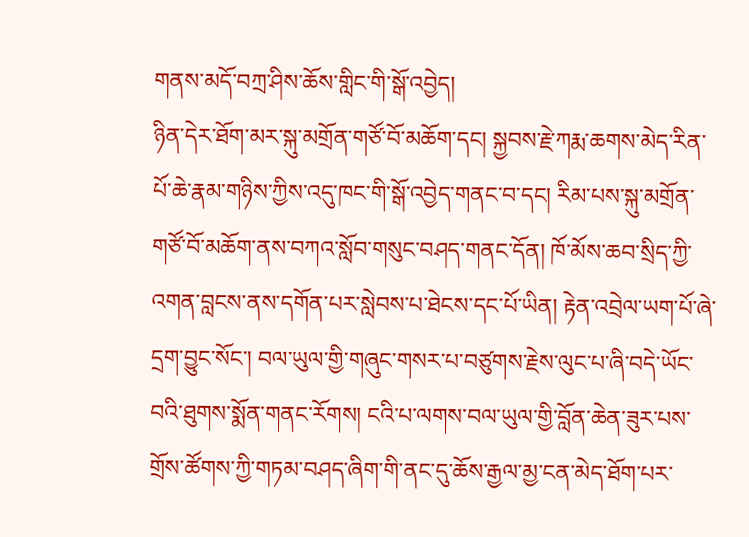གནས་མདོ་བཀྲ་ཤིས་ཆོས་གླིང་གི་སྒོ་འབྱེད།
ཉིན་དེར་ཐོག་མར་སྐུ་མགྲོན་གཙོ་བོ་མཆོག་དང། སྐྱབས་རྗེ་ཀརྨ་ཆགས་མེད་རིན་པོ་ཆེ་རྣམ་གཉིས་ཀྱིས་འདུ་ཁང་གི་སྒོ་འབྱེད་གནང་བ་དང། རིམ་པས་སྐུ་མགྲོན་གཙོ་བོ་མཆོག་ནས་བཀའ་སློབ་གསུང་བཤད་གནང་དོན། ཁོ་མོས་ཆབ་སྲིད་ཀྱི་འགན་བླངས་ནས་དགོན་པར་སླེབས་པ་ཐེངས་དང་པོ་ཡིན། རྟེན་འབྲེལ་ཡག་པོ་ཞེ་དྲག་བྱུང་སོང་། བལ་ཡུལ་གྱི་གཞུང་གསར་པ་བཙུགས་རྗེས་ལུང་པ་ཞི་བདེ་ཡོང་བའི་ཐུགས་སྨོན་གནང་རོགས། ངའི་པ་ལགས་བལ་ཡུལ་གྱི་བློན་ཆེན་ཟུར་པས་གྲོས་ཚོགས་ཀྱི་གཏམ་བཤད་ཞིག་གི་ནང་དུ་ཆོས་རྒྱལ་མྱ་ངན་མེད་ཐོག་པར་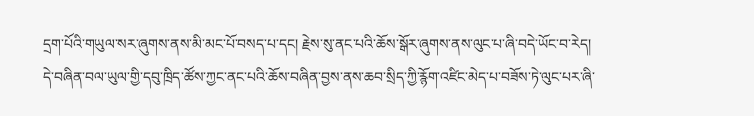དྲག་པོའི་གཡུལ་སར་ཞུགས་ནས་མི་མང་པོ་བསད་པ་དང། རྗེས་སུ་ནང་པའི་ཆོས་སྒོར་ཞུགས་ནས་ལུང་པ་ཞི་བདེ་ཡོང་བ་རེད། དེ་བཞིན་བལ་ཡུལ་གྱི་དབུ་ཁྲིད་ཚོས་ཀྱང་ནང་པའི་ཆོས་བཞིན་བྱས་ནས་ཆབ་སྲིད་ཀྱི་རྙོག་འཛིང་མེད་པ་བཟོས་ཏེ་ལུང་པར་ཞི་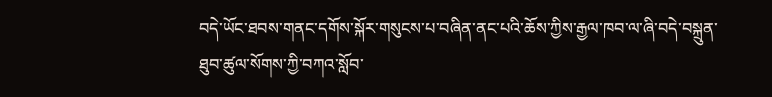བདེ་ཡོང་ཐབས་གནང་དགོས་སྐོར་གསུངས་པ་བཞིན་ནང་པའི་ཆོས་ཀྱིས་རྒྱལ་ཁབ་ལ་ཞི་བདེ་བསྐྲུན་ཐུབ་ཚུལ་སོགས་ཀྱི་བཀའ་སློབ་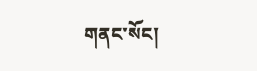གནང་སོང།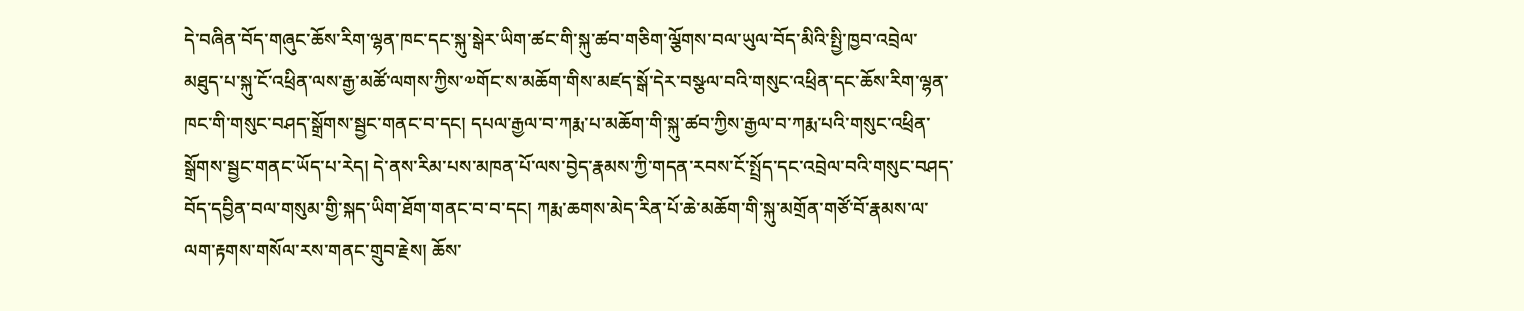དེ་བཞིན་བོད་གཞུང་ཆོས་རིག་ལྷན་ཁང་དང་སྐུ་སྒེར་ཡིག་ཚང་གི་སྐུ་ཚབ་གཅིག་ལྕོགས་བལ་ཡུལ་བོད་མིའི་སྤྱི་ཁྱབ་འབྲེལ་མཐུད་པ་སྐུ་ངོ་འཕྲིན་ལས་རྒྱ་མཚོ་ལགས་ཀྱིས་༧གོང་ས་མཆོག་གིས་མཛད་སྒོ་དེར་བསྩལ་བའི་གསུང་འཕྲིན་དང་ཆོས་རིག་ལྷན་ཁང་གི་གསུང་བཤད་སྒྲོགས་སྦྱང་གནང་བ་དང། དཔལ་རྒྱལ་བ་ཀརྨ་པ་མཆོག་གི་སྐུ་ཚབ་ཀྱིས་རྒྱལ་བ་ཀརྨ་པའི་གསུང་འཕྲིན་སྒྲོགས་སྦྱང་གནང་ཡོད་པ་རེད། དེ་ནས་རིམ་པས་མཁན་པོ་ལས་བྱེད་རྣམས་ཀྱི་གདན་རབས་ངོ་སྤྲོད་དང་འབྲེལ་བའི་གསུང་བཤད་བོད་དབྱིན་བལ་གསུམ་གྱི་སྐད་ཡིག་ཐོག་གནང་བ་བ་དང། ཀརྨ་ཆགས་མེད་རིན་པོ་ཆེ་མཆོག་གི་སྐུ་མགྲོན་གཙོ་བོ་རྣམས་ལ་ལག་རྟགས་གསོལ་རས་གནང་གྲུབ་རྗེས། ཆོས་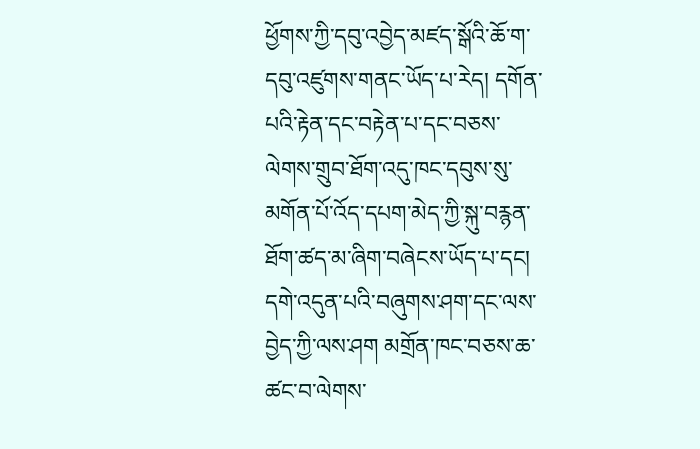ཕྱོགས་ཀྱི་དབུ་འབྱེད་མཛད་སྒོའི་ཆོ་ག་དབུ་འཛུགས་གནང་ཡོད་པ་རེད། དགོན་པའི་རྟེན་དང་བརྟེན་པ་དང་བཅས་ལེགས་གྲུབ་ཐོག་འདུ་ཁང་དབུས་སུ་མགོན་པོ་འོད་དཔག་མེད་ཀྱི་སྐུ་བརྙན་ཐོག་ཚད་མ་ཞིག་བཞེངས་ཡོད་པ་དང། དགེ་འདུན་པའི་བཞུགས་ཤག་དང་ལས་བྱེད་ཀྱི་ལས་ཤག མགྲོན་ཁང་བཅས་ཆ་ཚང་བ་ལེགས་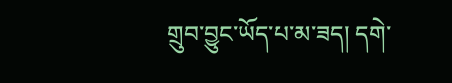གྲུབ་བྱུང་ཡོད་པ་མ་ཟད། དགེ་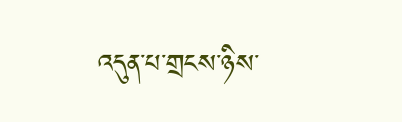འདུན་པ་གྲངས་ཉིས་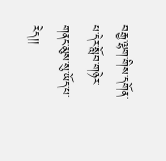བརྒྱ་ལྷག་གིས་དགོན་པ་དེར་སློབ་གཉེར་གནང་མུས་སུ་ཡོད་པ་རེད།།